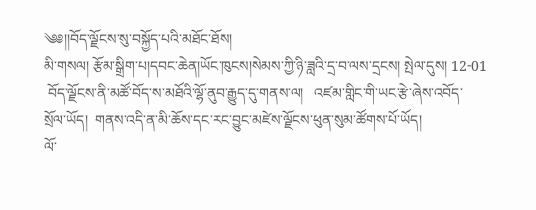༄༅།།བོད་ལྗོངས་སུ་བསྐྱོད་པའི་མཐོང་ཐོས།
མི་གསལ། རྩོམ་སྒྲིག་པ།དབང་ཆེན།ཡོང་ཁུངས།སེམས་ཀྱི་ཉི་ཟླའི་དྲ་བ་ལས་དྲངས། སྤེལ་དུས། 12-01
 བོད་ལྗོངས་ནི་མཚོ་བོད་ས་མཐོའི་ལྷོ་ནུབ་རྒྱུད་དུ་གནས་ལ།   འཛམ་གླིང་གི་ཡང་རྩེ་ཞེས་འབོད་སྲོལ་ཡོད།  གནས་འདི་ན་མི་ཆོས་དང་རང་བྱུང་མཛེས་ལྗོངས་ཕུན་སུམ་ཚོགས་པོ་ཡོད།
ལོ་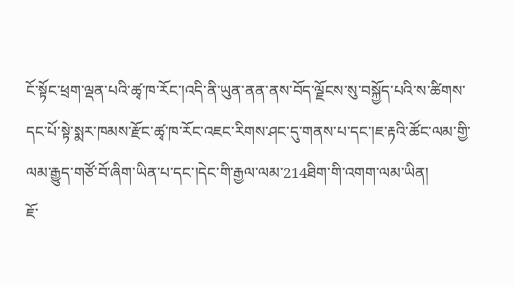ངོ་སྟོང་ཕྲག་ལྡན་པའི་ཚྭ་ཁ་རོང་།འདི་ནི་ཡུན་ནན་ནས་བོད་ལྗོངས་སུ་བསྐྱོད་པའི་ས་ཚིགས་དང་པོ་སྟེ་སྨར་ཁམས་རྫོང་ཚྭ་ཁ་རོང་འཇང་རིགས་ཤང་དུ་གནས་པ་དང་།ཇ་རྟའི་ཚོང་ལམ་གྱི་ལམ་རྒྱུད་གཙོ་བོ་ཞིག་ཡིན་པ་དང་།དེང་གི་རྒྱལ་ལམ་214ཐིག་གི་འགག་ལམ་ཡིན།
ཇོ་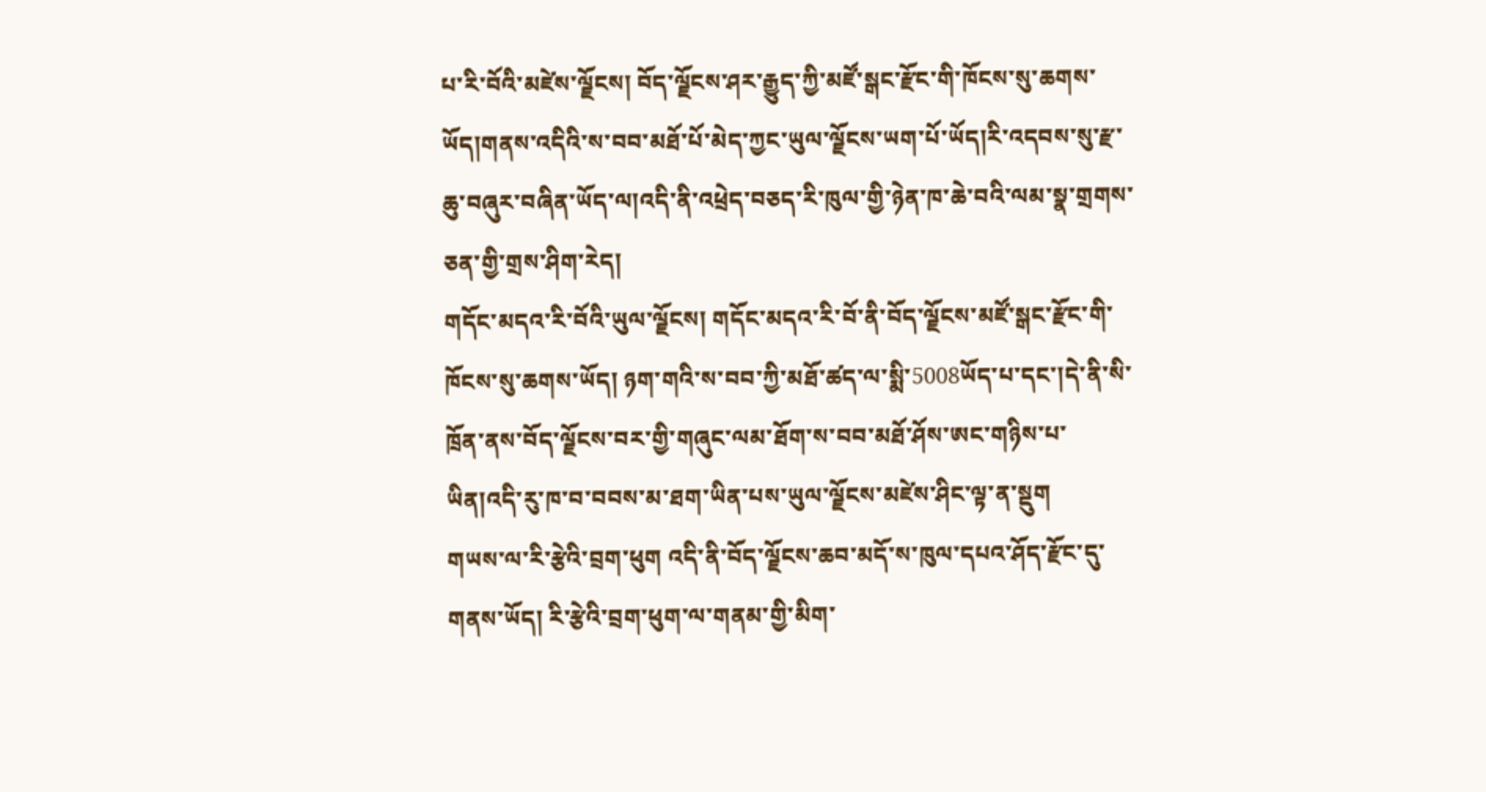པ་རི་བོའི་མཛེས་ལྗོངས། བོད་ལྗོངས་ཤར་རྒྱུད་ཀྱི་མཛོ་སྒང་རྫོང་གི་ཁོངས་སུ་ཆགས་ཡོད།གནས་འདིའི་ས་བབ་མཐོ་པོ་མེད་ཀྱང་ཡུལ་ལྗོངས་ཡག་པོ་ཡོད།རི་འདབས་སུ་རྫ་ཆུ་བཞུར་བཞིན་ཡོད་ལ།འདི་ནི་འཕྲེད་བཅད་རི་ཁུལ་གྱི་ཉེན་ཁ་ཆེ་བའི་ལམ་སྣ་གྲགས་ཅན་གྱི་གྲས་ཤིག་རེད།
གདོང་མདའ་རི་བོའི་ཡུལ་ལྗོངས། གདོང་མདའ་རི་བོ་ནི་བོད་ལྗོངས་མཛོ་སྒང་རྫོང་གི་ཁོངས་སུ་ཆགས་ཡོད། ཉག་གའི་ས་བབ་ཀྱི་མཐོ་ཚད་ལ་སྨི་5008ཡོད་པ་དང་།དེ་ནི་སི་ཁྲོན་ནས་བོད་ལྗོངས་བར་གྱི་གཞུང་ལམ་ཐོག་ས་བབ་མཐོ་ཤོས་ཨང་གཉིས་པ་ཡིན།འདི་རུ་ཁ་བ་བབས་མ་ཐག་ཡིན་པས་ཡུལ་ལྗོངས་མཛེས་ཤིང་ལྟ་ན་སྡུག
གཡས་ལ་རི་རྩེའི་བྲག་ཕུག འདི་ནི་བོད་ལྗོངས་ཆབ་མདོ་ས་ཁུལ་དཔའ་ཤོད་རྫོང་དུ་གནས་ཡོད། རི་རྩེའི་བྲག་ཕུག་ལ་གནམ་གྱི་མིག་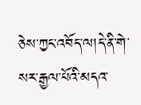ཅེས་ཀྱང་འབོད་ལ།དེ་ནི་གེ་སར་རྒྱལ་པོའི་མདའ་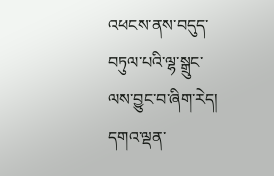འཕངས་ནས་བདུད་བཏུལ་པའི་ལྷ་སྒྲུང་ལས་བྱུང་བ་ཞིག་རེད།
དགའ་ལྡན་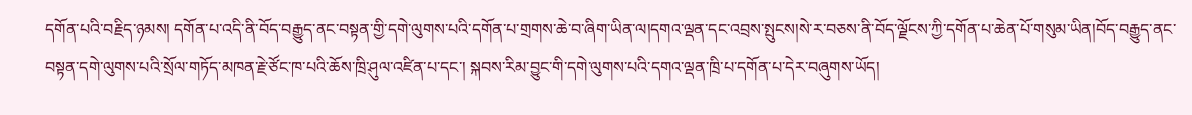དགོན་པའི་བརྗིད་ཉམས། དགོན་པ་འདི་ནི་བོད་བརྒྱུད་ནང་བསྟན་གྱི་དགེ་ལུགས་པའི་དགོན་པ་གྲགས་ཆེ་བ་ཞིག་ཡིན་ལ།དགའ་ལྡན་དང་འབྲས་སྤུངས།སེ་ར་བཅས་ནི་བོད་ལྗོངས་ཀྱི་དགོན་པ་ཆེན་པོ་གསུམ་ཡིན།བོད་བརྒྱུད་ནང་བསྟན་དགེ་ལུགས་པའི་སྲོལ་གཏོད་མཁན་རྗེ་ཙོང་ཁ་པའི་ཆོས་ཁྲི་ཤུལ་འཛིན་པ་དང་། སྐབས་རིམ་བྱུང་གི་དགེ་ལུགས་པའི་དགའ་ལྡན་ཁྲི་པ་དགོན་པ་དེར་བཞུགས་ཡོད།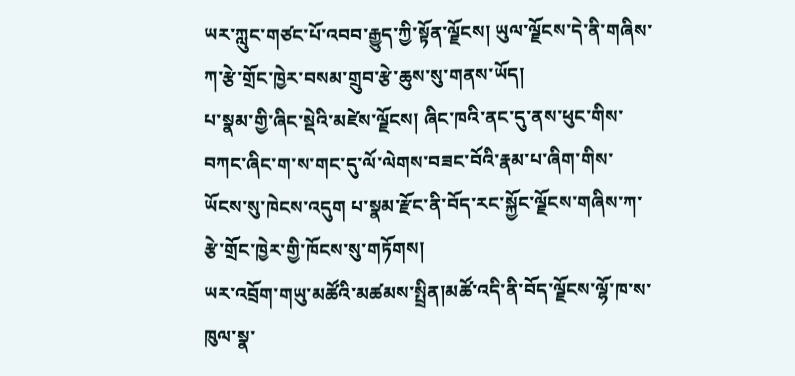ཡར་ཀླུང་གཙང་པོ་འབབ་རྒྱུད་ཀྱི་སྟོན་ལྗོངས། ཡུལ་ལྗོངས་དེ་ནི་གཞིས་ཀ་རྩེ་གྲོང་ཁྱེར་བསམ་གྲུབ་རྩེ་ཆུས་སུ་གནས་ཡོད།
པ་སྣམ་གྱི་ཞིང་སྡེའི་མཛེས་ལྗོངས། ཞིང་ཁའི་ནང་དུ་ནས་ཕུང་གིས་བཀང་ཞིང་ག་ས་གང་དུ་ལོ་ལེགས་བཟང་བོའི་རྣམ་པ་ཞིག་གིས་ཡོངས་སུ་ཁེངས་འདུག པ་སྣམ་རྫོང་ནི་བོད་རང་སྐྱོང་ལྗོངས་གཞིས་ཀ་རྩེ་གྲོང་ཁྱེར་གྱི་ཁོངས་སུ་གཏོགས།
ཡར་འབྲོག་གཡུ་མཚོའི་མཚམས་སྤྲིན།མཚོ་འདི་ནི་བོད་ལྗོངས་ལྷོ་ཁ་ས་ཁུལ་སྣ་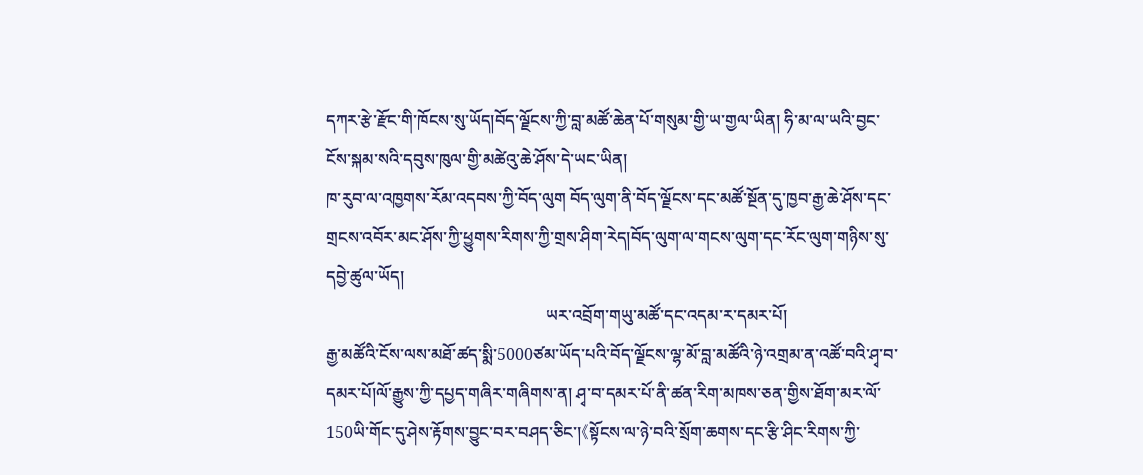དཀར་རྩེ་རྫོང་གི་ཁོངས་སུ་ཡོད།བོད་ལྗོངས་ཀྱི་བླ་མཚོ་ཆེན་པོ་གསུམ་གྱི་ཡ་གྱལ་ཡིན། ཧི་མ་ལ་ཡའི་བྱང་ངོས་སྐམ་སའི་དབུས་ཁུལ་གྱི་མཚེའུ་ཆེ་ཤོས་དེ་ཡང་ཡིན།
ཁ་རུབ་ལ་འཁྱགས་རོམ་འདབས་ཀྱི་བོད་ལུག བོད་ལུག་ནི་བོད་ལྗོངས་དང་མཚོ་སྔོན་དུ་ཁྱབ་རྒྱ་ཆེ་ཤོས་དང་གྲངས་འབོར་མང་ཤོས་ཀྱི་ཕྱུགས་རིགས་ཀྱི་གྲས་ཤིག་རེད།བོད་ལུག་ལ་གངས་ལུག་དང་རོང་ལུག་གཉིས་སུ་དབྱེ་ཚུལ་ཡོད།
                                                     ཡར་འབྲོག་གཡུ་མཚོ་དང་འདམ་ར་དམར་པོ།
རྒྱ་མཚོའི་ངོས་ལས་མཐོ་ཚད་སྨི་5000ཙམ་ཡོད་པའི་བོད་ལྗོངས་ལྷ་མོ་བླ་མཚོའི་ཉེ་འགྲམ་ན་འཚོ་བའི་ཤྭ་བ་དམར་པོ།ལོ་རྒྱུས་ཀྱི་དཔྱད་གཞིར་གཞིགས་ན། ཤྭ་བ་དམར་པོ་ནི་ཚན་རིག་མཁས་ཅན་གྱིས་ཐོག་མར་ལོ་150ཡི་གོང་དུ་ཤེས་རྟོགས་བྱུང་བར་བཤད་ཅིང་།《སྟོངས་ལ་ཉེ་བའི་སྲོག་ཆགས་དང་རྩི་ཤིང་རིགས་ཀྱི་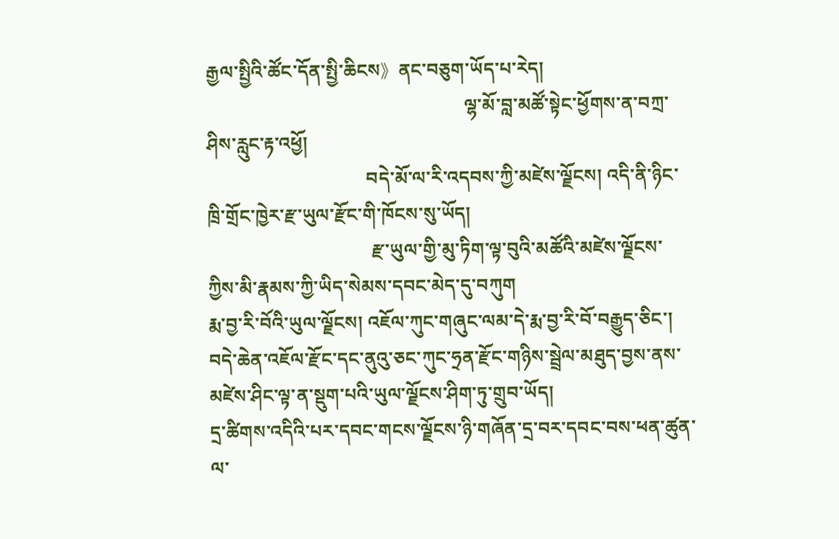རྒྱལ་སྤྱིའི་ཚོང་དོན་སྤྱི་ཆིངས》ནང་བཅུག་ཡོད་པ་རེད།
                                                       ལྷ་མོ་བླ་མཚོ་སྟེང་ཕྱོགས་ན་བཀྲ་ཤིས་རླུང་རྟ་འཕྱོ།
                                  བདེ་མོ་ལ་རི་འདབས་ཀྱི་མཛེས་ལྗོངས། འདི་ནི་ཉིང་ཁྲི་གྲོང་ཁྱེར་རྫ་ཡུལ་རྫོང་གི་ཁོངས་སུ་ཡོད།
                                   རྫ་ཡུལ་གྱི་མུ་ཏིག་ལྟ་བུའི་མཚོའི་མཛེས་ལྗོངས་ཀྱིས་མི་རྣམས་ཀྱི་ཡིད་སེམས་དབང་མེད་དུ་བཀུག
རྨ་བྱ་རི་བོའི་ཡུལ་ལྗོངས། འཇོལ་ཀུང་གཞུང་ལམ་དེ་རྨ་བྱ་རི་བོ་བརྒྱུད་ཅིང་། བདེ་ཆེན་འཇོལ་རྫོང་དང་ནུའུ་ཅང་ཀུང་ཧྲན་རྫོང་གཉིས་སྦྲེལ་མཐུད་བྱས་ནས་མཛེས་ཤིང་ལྟ་ན་སྡུག་པའི་ཡུལ་ལྗོངས་ཤིག་ཏུ་གྲུབ་ཡོད།
དྲ་ཚིགས་འདིའི་པར་དབང་གངས་ལྗོངས་ཉི་གཞོན་དྲ་བར་དབང་བས་ཕན་ཚུན་ལ་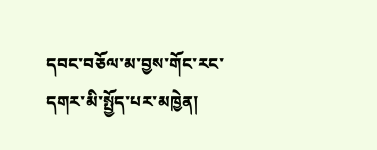དབང་བཅོལ་མ་བྱས་གོང་རང་དགར་མི་སྤྱོད་པར་མཁྱེན།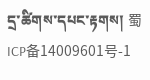དྲ་ཚིགས་དཔང་རྟགས། 蜀ICP备14009601号-1